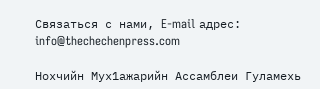Связаться с нами, E-mail адрес: info@thechechenpress.com

Нохчийн Мух1ажарийн Ассамблеи Гуламехь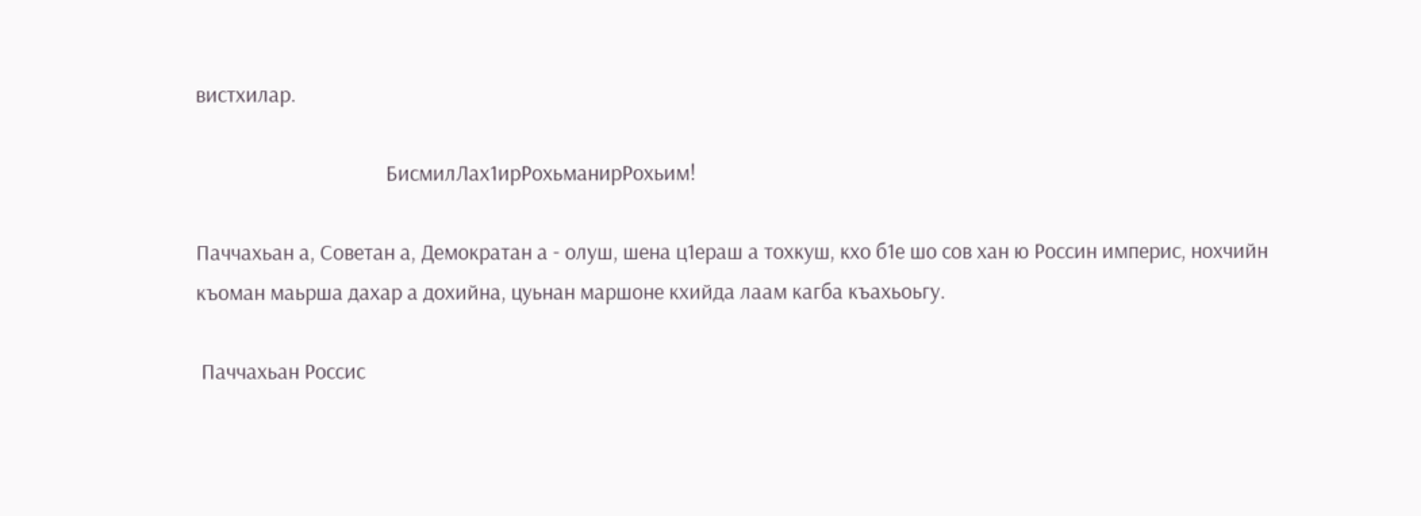вистхилар.

                                      БисмилЛах1ирРохьманирРохьим!

Паччахьан а, Советан а, Демократан а - олуш, шена ц1ераш а тохкуш, кхо б1е шо сов хан ю Россин империc, нохчийн къоман маьрша дахар а дохийна, цуьнан маршоне кхийда лаам кагба къахьоьгу.

 Паччахьан Россис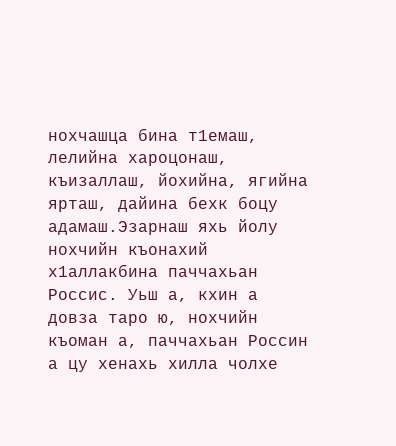нохчашца бина т1емаш, лелийна хароцонаш, къизаллаш, йохийна, ягийна ярташ, дайина бехк боцу адамаш.Эзарнаш яхь йолу нохчийн къонахий х1аллакбина паччахьан Россис. Уьш а, кхин а довза таро ю, нохчийн къоман а, паччахьан Россин а цу хенахь хилла чолхе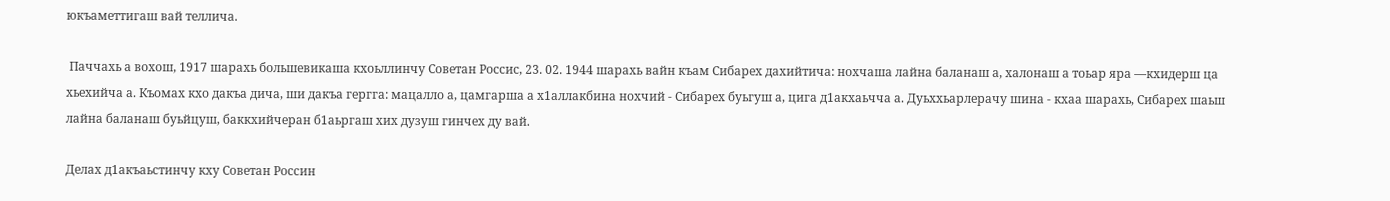юкъаметтигаш вай теллича.

 Паччахь а вохош, 1917 шарахь большевикаша кхоьллинчу Советан Россис, 23. 02. 1944 шарахь вайн къам Сибарех дахийтича: нохчаша лайна баланаш а, халонаш а тоьар яра —кхидерш ца хьехийча а. Къомах кхо дакъа дича, ши дакъа гергга: мацалло а, цамгарша а х1аллакбина нохчий - Сибарех буьгуш а, цига д1акхаьчча а. Дуьххьарлерачу шина - кхаа шарахь, Сибарех шаьш лайна баланаш буьйцуш, баккхийчеран б1аьргаш хих дузуш гинчех ду вай.

Делах д1акъаьстинчу кху Советан Россин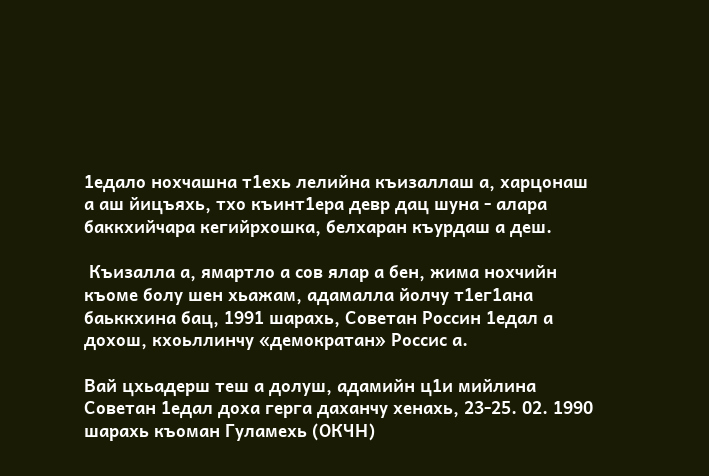1едало нохчашна т1ехь лелийна къизаллаш а, харцонаш а аш йицъяхь, тхо къинт1ера девр дац шуна - алара баккхийчара кегийрхошка, белхаран къурдаш а деш.

 Къизалла а, ямартло а сов ялар а бен, жима нохчийн къоме болу шен хьажам, адамалла йолчу т1ег1ана баьккхина бац, 1991 шарахь, Советан Россин 1едал а дохош, кхоьллинчу «демократан» Россис а.

Вай цхьадерш теш а долуш, адамийн ц1и мийлина Советан 1едал доха герга даханчу хенахь, 23-25. 02. 1990 шарахь къоман Гуламехь (ОКЧН)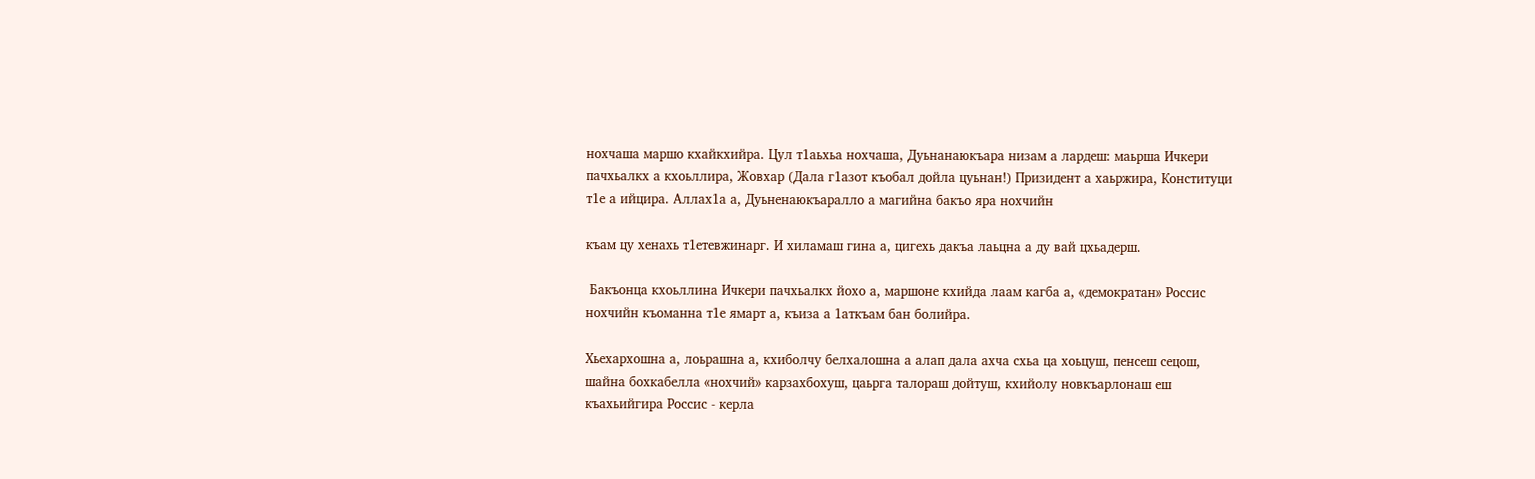нохчаша маршо кхайкхийра. Цул т1аьхьа нохчаша, Дуьнанаюкъара низам а лардеш: маьрша Ичкери пачхьалкх а кхоьллира, Жовхар (Дала г1азот къобал дойла цуьнан!) Призидент а хаьржира, Конституци т1е а ийцира. Аллах1а а, Дуьненаюкъаралло а магийна бакъо яра нохчийн

къам цу хенахь т1етевжинарг. И хиламаш гина а, цигехь дакъа лаьцна а ду вай цхьадерш.

 Бакъонца кхоьллина Ичкери пачхьалкх йохо а, маршоне кхийда лаам кагба а, «демократан» Россис нохчийн къоманна т1е ямарт а, къиза а 1аткъам бан болийра.

Хьехархошна а, лоьрашна а, кхиболчу белхалошна а алап дала ахча схьа ца хоьцуш, пенсеш сецош, шайна бохкабелла «нохчий» карзахбохуш, цаьрга талораш дойтуш, кхийолу новкъарлонаш еш къахьийгира Россис - керла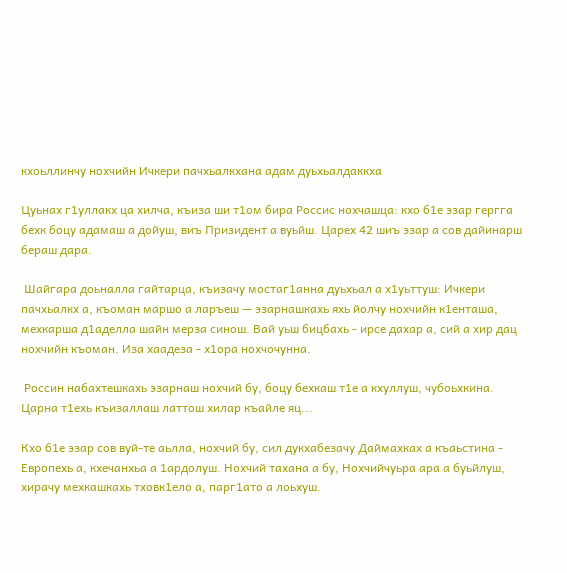кхоьллинчу нохчийн Ичкери пачхьалкхана адам дуьхьалдаккха

Цуьнах г1уллакх ца хилча, къиза ши т1ом бира Россис нохчашца: кхо б1е эзар гергга бехк боцу адамаш а дойуш, виъ Призидент а вуьйш. Царех 42 шиъ эзар а сов дайинарш бераш дара.

 Шайгара доьналла гайтарца, къизачу мостаг1анна дуьхьал а х1уьттуш: Ичкери пачхьалкх а, къоман маршо а ларъеш — эзарнашкахь яхь йолчу нохчийн к1енташа, мехкарша д1аделла шайн мерза синош. Вай уьш бицбахь - ирсе дахар а, сий а хир дац нохчийн къоман. Иза хаадеза - х1ора нохчочунна.

 Россин набахтешкахь эзарнаш нохчий бу, боцу бехкаш т1е а кхуллуш, чубоьхкина. Царна т1ехь къизаллаш латтош хилар къайле яц...

Кхо б1е эзар сов вуй-те аьлла, нохчий бу, сил дукхабезачу Даймахках а къаьстина - Европехь а, кхечанхьа а 1ардолуш. Нохчий тахана а бу, Нохчийчуьра ара а буьйлуш, хирачу мехкашкахь тховк1ело а, парг1ато а лоьхуш.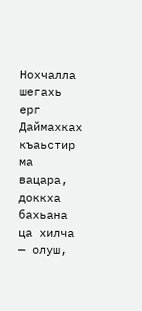Нохчалла шегахь ерг Даймахках къаьстир ма вацара, доккха бахьана ца хилча — олуш,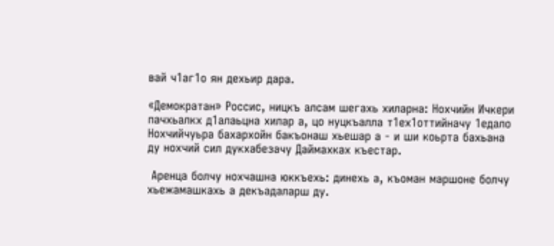вай ч1аг1о ян дехьир дара.

«Демократан» Россис, ницкъ алсам шегахь хиларна: Нохчийн Ичкери пачхьалкх д1алаьцна хилар а, цо нуцкъалла т1ех1оттийначу 1едало Нохчийчуьра бахархойн бакъонаш хьешар а - и ши коьрта бахьана ду нохчий сил дукхабезачу Даймахках къестар.

 Аренца болчу нохчашна юккъехь: динехь а, къоман маршоне болчу хьежамашкахь а декъадаларш ду.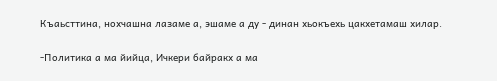Къаьсттина, нохчашна лазаме а, эшаме а ду - динан хьокъехь цакхетамаш хилар.

-Политика а ма йийца, Ичкери байракх а ма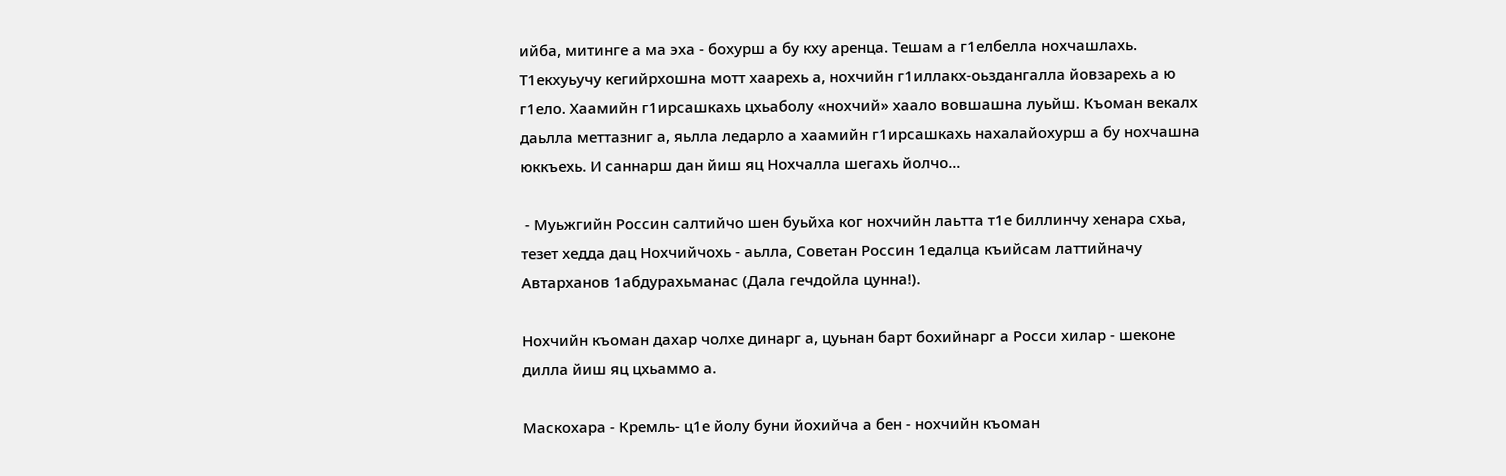ийба, митинге а ма эха - бохурш а бу кху аренца. Тешам а г1елбелла нохчашлахь. Т1екхуьучу кегийрхошна мотт хаарехь а, нохчийн г1иллакх-оьздангалла йовзарехь а ю г1ело. Хаамийн г1ирсашкахь цхьаболу «нохчий» хаало вовшашна луьйш. Къоман векалх даьлла меттазниг а, яьлла ледарло а хаамийн г1ирсашкахь нахалайохурш а бу нохчашна юккъехь. И саннарш дан йиш яц Нохчалла шегахь йолчо...

 - Муьжгийн Россин салтийчо шен буьйха ког нохчийн лаьтта т1е биллинчу хенара схьа, тезет хедда дац Нохчийчохь - аьлла, Cоветан Россин 1едалца къийсам латтийначу Автарханов 1абдурахьманас (Дала гечдойла цунна!).

Нохчийн къоман дахар чолхе динарг а, цуьнан барт бохийнарг а Росси хилар - шеконе дилла йиш яц цхьаммо а.

Маскохара - Кремль- ц1е йолу буни йохийча а бен - нохчийн къоман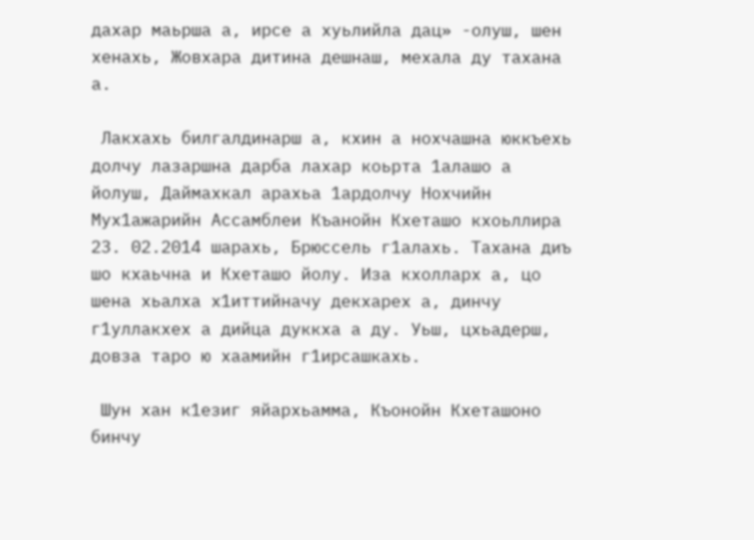дахар маьрша а, ирсе а хуьлийла дац» -олуш, шен хенахь, Жовхара дитина дешнаш, мехала ду тахана а.

 Лакхахь билгалдинарш а, кхин а нохчашна юккъехь долчу лазаршна дарба лахар коьрта 1алашо а йолуш, Даймахкал арахьа 1ардолчу Нохчийн Мух1ажарийн Ассамблеи Къанойн Кхеташо кхоьллира 23. 02.2014 шарахь, Брюссель г1алахь. Тахана диъ шо кхаьчна и Кхеташо йолу. Иза кхолларх а, цо шена хьалха х1иттийначу декхарех а, динчу г1уллакхех а дийца дуккха а ду. Уьш, цхьадерш, довза таро ю хаамийн г1ирсашкахь.

 Шун хан к1езиг яйархьамма, Къонойн Кхеташоно бинчу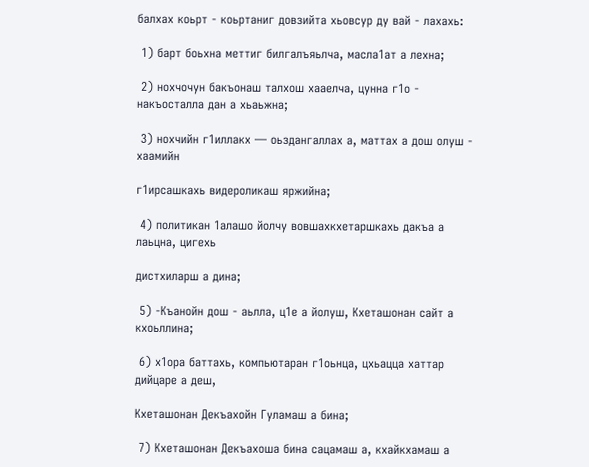балхах коьрт - коьртаниг довзийта хьовсур ду вай - лахахь:

 1) барт боьхна меттиг билгалъяьлча, масла1ат а лехна;

 2) нохчочун бакъонаш талхош хааелча, цунна г1о - накъосталла дан а хьаьжна;

 3) нохчийн г1иллакх — оьздангаллах а, маттах а дош олуш - хаамийн

г1ирсашкахь видероликаш яржийна;

 4) политикан 1алашо йолчу вовшахкхетаршкахь дакъа а лаьцна, цигехь

дистхиларш а дина;

 5) -Къанойн дош - аьлла, ц1е а йолуш, Кхеташонан сайт а кхоьллина;

 6) х1ора баттахь, компьютаран г1оьнца, цхьацца хаттар дийцаре а деш,

Кхеташонан Декъахойн Гуламаш а бина;

 7) Кхеташонан Декъахоша бина сацамаш а, кхайкхамаш а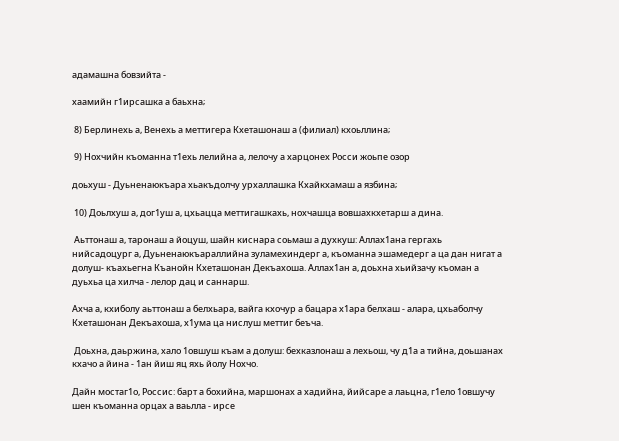адамашна бовзийта -

хаамийн г1ирсашка а баьхна;

 8) Берлинехь а, Венехь а меттигера Кхеташонаш а (филиал) кхоьллина;

 9) Нохчийн къоманна т1ехь лелийна а, лелочу а харцонех Росси жоьпе озор

доьхуш - Дуьненаюкъара хьакъдолчу урхаллашка Кхайкхамаш а язбина;

 10) Доьлхуш а, дог1уш а, цхьацца меттигашкахь, нохчашца вовшахкхетарш а дина.

 Аьттонаш а, таронаш а йоцуш, шайн киснара соьмаш а духкуш: Аллах1ана гергахь нийсадоцург а, Дуьненаюкъараллийна зуламехиндерг а, къоманна эшамедерг а ца дан нигат а долуш- къахьегна Къанойн Кхеташонан Декъахоша. Аллах1ан а, доьхна хьийзачу къоман а дуьхьа ца хилча - лелор дац и саннарш.

Ахча а, кхиболу аьттонаш а белхьара, вайга кхочур а бацара х1ара белхаш - алара, цхьаболчу Кхеташонан Декъахоша, х1ума ца нислуш меттиг беъча.

 Доьхна, даьржина, хало 1овшуш къам а долуш: бехказлонаш а лехьош, чу д1а а тийна, доьшанах кхачо а йина - 1ан йиш яц яхь йолу Нохчо.

Дайн мостаг1о, Россис: барт а бохийна, маршонах а хадийна, йийсаре а лаьцна, г1ело 1овшучу шен къоманна орцах а ваьлла - ирсе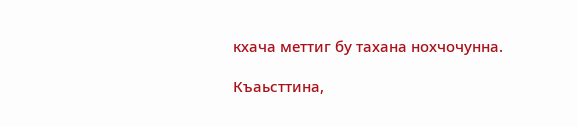кхача меттиг бу тахана нохчочунна.

Къаьсттина,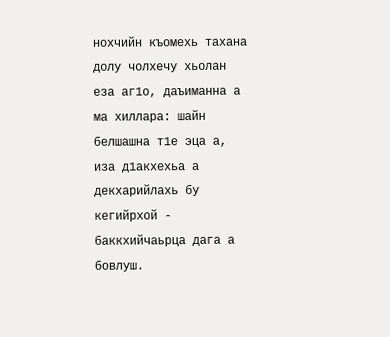нохчийн къомехь тахана долу чолхечу хьолан еза аг1о, даъиманна а ма хиллара: шайн белшашна т1е эца а, иза д1акхехьа а декхарийлахь бу кегийрхой - баккхийчаьрца дага а бовлуш.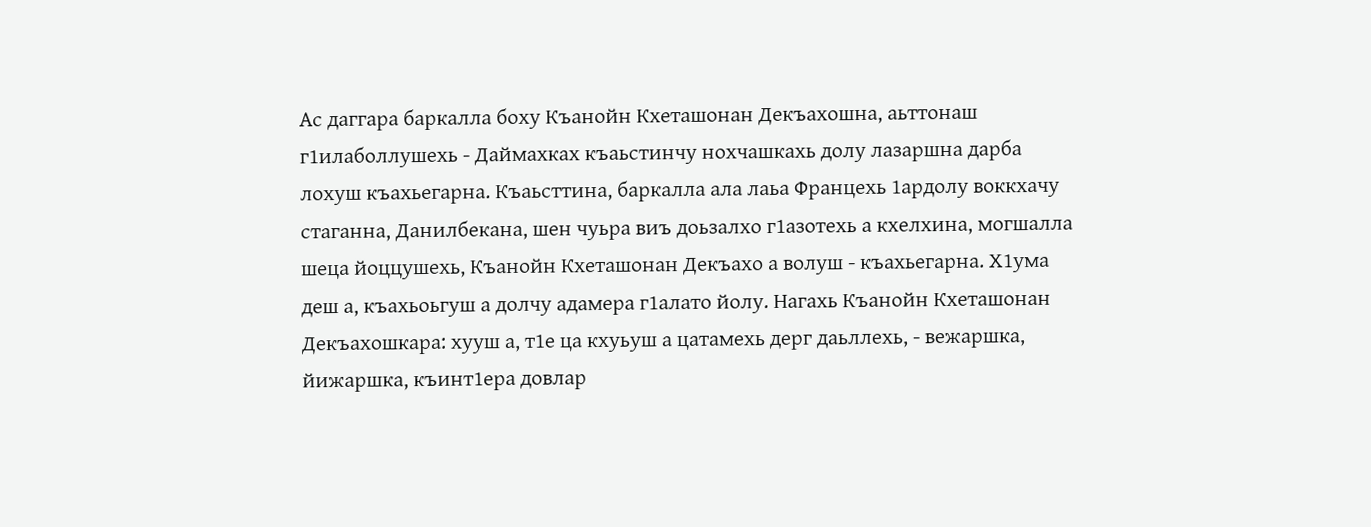Ас даггара баркалла боху Къанойн Кхеташонан Декъахошна, аьттонаш г1илаболлушехь - Даймахках къаьстинчу нохчашкахь долу лазаршна дарба лохуш къахьегарна. Къаьсттина, баркалла ала лаьа Францехь 1ардолу воккхачу стаганна, Данилбекана, шен чуьра виъ доьзалхо г1азотехь а кхелхина, могшалла шеца йоццушехь, Къанойн Кхеташонан Декъахо а волуш - къахьегарна. Х1ума деш а, къахьоьгуш а долчу адамера г1алато йолу. Нагахь Къанойн Кхеташонан Декъахошкара: хууш а, т1е ца кхуьуш а цатамехь дерг даьллехь, - вежаршка, йижаршка, къинт1ера довлар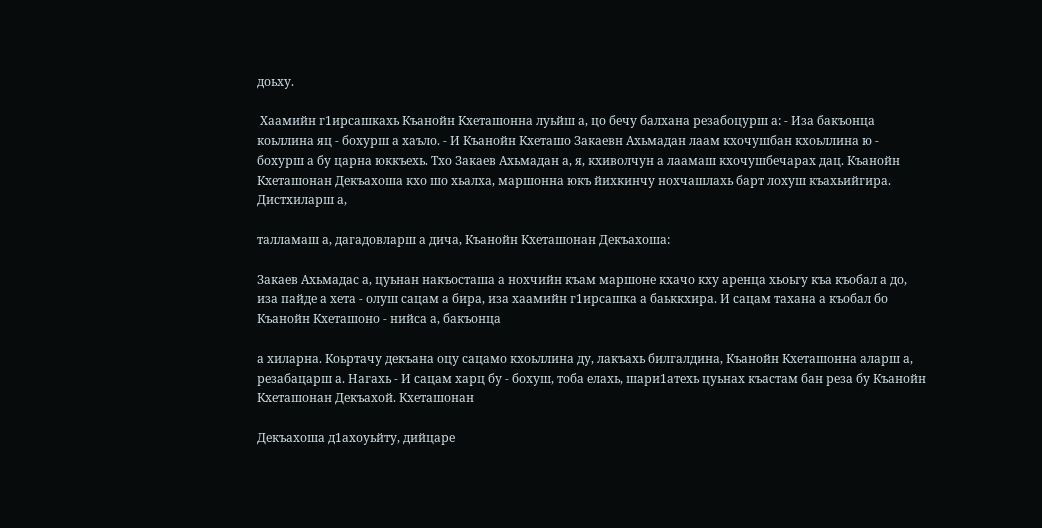доьху.

 Хаамийн г1ирсашкахь Къанойн Кхеташонна луьйш а, цо бечу балхана резабоцурш а: - Иза бакъонца коьллина яц - бохурш а хаъло. - И Къанойн Кхеташо Закаевн Ахьмадан лаам кхочушбан кхоьллина ю - бохурш а бу царна юккъехь. Тхо Закаев Ахьмадан а, я, кхиволчун а лаамаш кхочушбечарах дац. Къанойн Кхеташонан Декъахоша кхо шо хьалха, маршонна юкъ йихкинчу нохчашлахь барт лохуш къахьийгира. Дистхиларш а,

талламаш а, дагадовларш а дича, Къанойн Кхеташонан Декъахоша:

Закаев Ахьмадас а, цуьнан накъосташа а нохчийн къам маршоне кхачо кху аренца хьоьгу къа къобал а до, иза пайде а хета - олуш сацам а бира, иза хаамийн г1ирсашка а баьккхира. И сацам тахана а къобал бо Къанойн Кхеташоно - нийса а, бакъонца

а хиларна. Коьртачу декъана оцу сацамо кхоьллина ду, лакъахь билгалдина, Къанойн Кхеташонна аларш а, резабацарш а. Нагахь - И сацам харц бу - бохуш, тоба елахь, шари1атехь цуьнах къастам бан реза бу Къанойн Кхеташонан Декъахой. Кхеташонан

Декъахоша д1ахоуьйту, дийцаре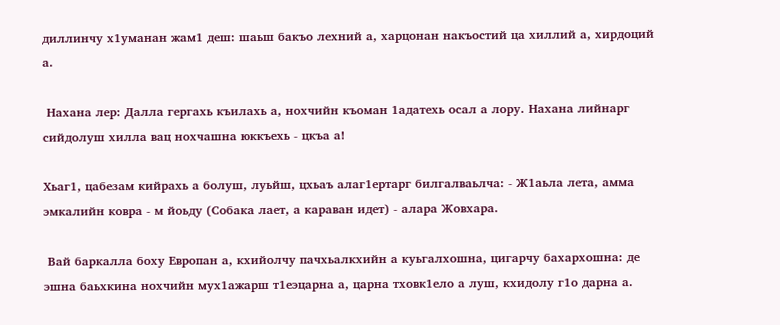диллинчу х1уманан жам1 деш: шаьш бакъо лехний а, харцонан накъостий ца хиллий а, хирдоций а.

 Нахана лер: Далла гергахь къилахь а, нохчийн къоман 1адатехь осал а лору. Нахана лийнарг сийдолуш хилла вац нохчашна юккъехь - цкъа а!

Хьаг1, цабезам кийрахь а болуш, луьйш, цхьаъ алаг1ертарг билгалваьлча: - Ж1аьла лета, амма эмкалийн ковра - м йоьду (Собака лает, а караван идет) - алара Жовхара.

 Вай баркалла боху Европан а, кхийолчу пачхьалкхийн а куьгалхошна, цигарчу бахархошна: де эшна баьхкина нохчийн мух1ажарш т1еэцарна а, царна тховк1ело а луш, кхидолу г1о дарна а.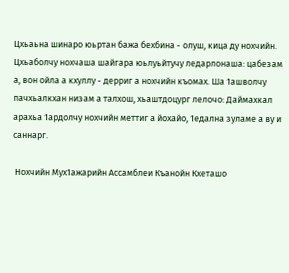Цхьаьна шинаро юьртан бажа бехбина - олуш, кица ду нохчийн. Цхьаболчу нохчаша шайгара юьлуьйтучу ледарлонаша: цабезам а, вон ойла а кхуллу - дерриг а нохчийн къомах. Ша 1ашволчу пачхьалкхан низам а талхош, хьаштдоцург лелочо: Даймахкал арахьа 1ардолчу нохчийн меттиг а йохайо, 1едална зуламе а ву и саннарг.

 Нохчийн Мух1ажарийн Ассамблеи Къанойн Кхеташо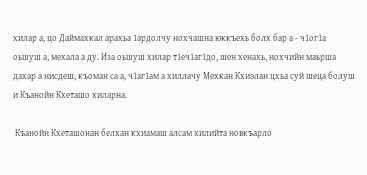хилар а, цо Даймахкал арахьа 1ардолчу нохчашна юккъехь болх бар а - ч1ог1а оьшуш а, мехала а ду. Иза оьшуш хилар т1еч1аг1до, шен хенахь, нохчийн маьрша дахар а нисдеш, къоман са а, ч1аг1ам а хиллачу Мехкан Кхиэлан цхьа суй шеца болуш и Къанойн Кхеташо хиларна.

 Къанойн Кхеташонан белхан кхиамаш алсам хилийта новкъарло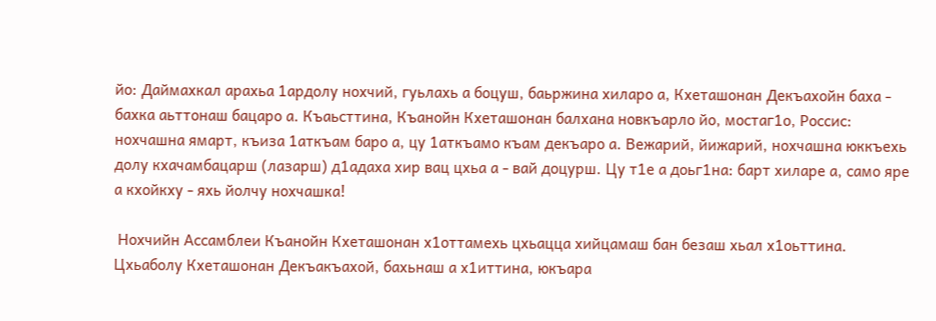йо: Даймахкал арахьа 1ардолу нохчий, гуьлахь а боцуш, баьржина хиларо а, Кхеташонан Декъахойн баха - бахка аьттонаш бацаро а. Къаьсттина, Къанойн Кхеташонан балхана новкъарло йо, мостаг1о, Россис: нохчашна ямарт, къиза 1аткъам баро а, цу 1аткъамо къам декъаро а. Вежарий, йижарий, нохчашна юккъехь долу кхачамбацарш (лазарш) д1адаха хир вац цхьа а - вай доцурш. Цу т1е а доьг1на: барт хиларе а, само яре а кхойкху - яхь йолчу нохчашка!

 Нохчийн Ассамблеи Къанойн Кхеташонан х1оттамехь цхьацца хийцамаш бан безаш хьал х1оьттина. Цхьаболу Кхеташонан Декъакъахой, бахьнаш а х1иттина, юкъара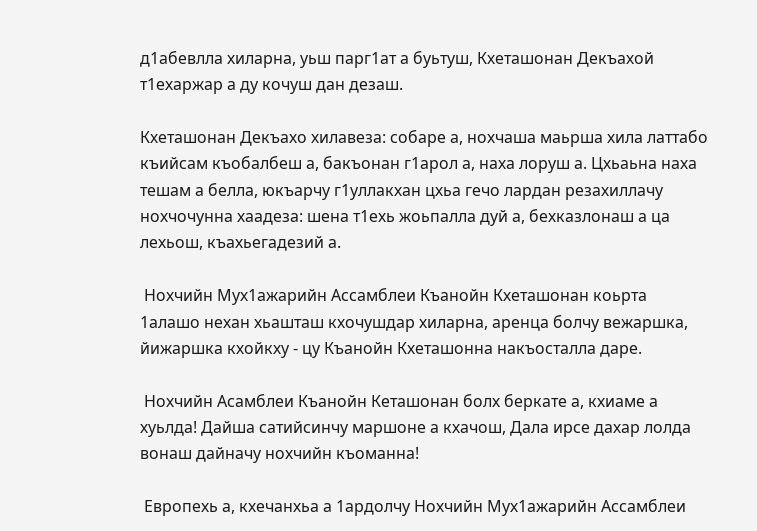д1абевлла хиларна, уьш парг1ат а буьтуш, Кхеташонан Декъахой т1ехаржар а ду кочуш дан дезаш.

Кхеташонан Декъахо хилавеза: собаре а, нохчаша маьрша хила латтабо къийсам къобалбеш а, бакъонан г1арол а, наха лоруш а. Цхьаьна наха тешам а белла, юкъарчу г1уллакхан цхьа гечо лардан резахиллачу нохчочунна хаадеза: шена т1ехь жоьпалла дуй а, бехказлонаш а ца лехьош, къахьегадезий а.

 Нохчийн Мух1ажарийн Ассамблеи Къанойн Кхеташонан коьрта 1алашо нехан хьашташ кхочушдар хиларна, аренца болчу вежаршка, йижаршка кхойкху - цу Къанойн Кхеташонна накъосталла даре.

 Нохчийн Асамблеи Къанойн Кеташонан болх беркате а, кхиаме а хуьлда! Дайша сатийсинчу маршоне а кхачош, Дала ирсе дахар лолда вонаш дайначу нохчийн къоманна!

 Европехь а, кхечанхьа а 1ардолчу Нохчийн Мух1ажарийн Ассамблеи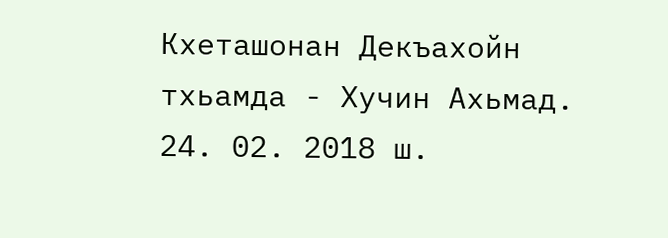Кхеташонан Декъахойн тхьамда - Хучин Ахьмад. 24. 02. 2018 ш.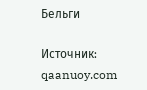Бельги

Источник: qaanuoy.com